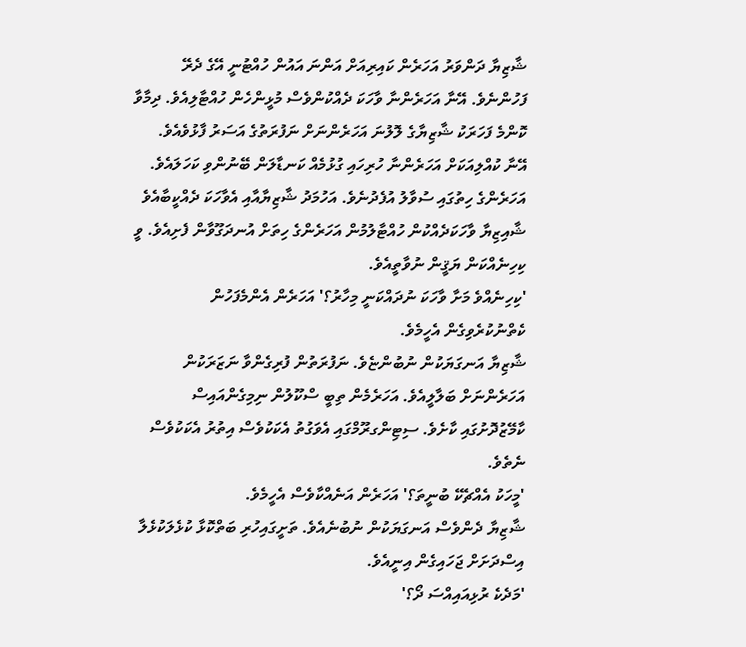ޝާޒިޔާ ދަންވަރު އަހަރެން ކައިރިއަށް އަންނަ އައުން ހުއްޓުނީ އޭގެ ދެރޭ ފަހުންނެވެ. އޭނާ އަހަރެންނާ ވާހަކަ ދެއްކުންވެސް މުޅީންހެން ހުއްޓާލިއެވެ. ދިމާވާ ކޮންމެ ފަހަރަކު ޝާޒިޔާގެ ލޮލުނަ އަހަރެންނަށް ނަފުރަތުގެ އަސަރު ފާޅުވެއެވެ. އޭނާ ކުއްލިއަކަށް އަހަރެންނާ ހުރިހައި ގުޅުމެއް ކަނޑާލަން ބޭނުންވި ކަހަލައެވެ. އަހަރެންގެ ހިތުގައި ސުވާލު އުފެދުނެވެ. އަހުމަދު ޝާޒިޔާއާއި އެވާހަކަ ދެއްކީބާއެވެ ޝާއިޒިޔާ ވާހަކަދެއްކުން ހުއްޓާލުމުން އަހަރެންގެ ހިތަށް އުނދަގޫވާން ފެށިއެވެ. ވީ ކިހިނެއްކަން ޔަޤީން ނުވާތީއެވެ.
'ކިހިނެއްވެ މަށާ ވާހަކަ ނުދައްކަނީ މިހާރު؟' އަހަރެން އެންމެފަހުން ކެތްނުކުރެވިގެން އެހީމެވެ.
ޝާޒިޔާ އަނގަޔަކުން ނުބުންޏެވެ. ނަފުރަތުން ފުރިގެންވާ ނަޒަރަކުން އަހަރެންނަށް ބަލާލީއެވެ. އަހަރެމެން ތިބީ ސްކޫލުން ނިމިގެންއައިސް ކާމޭޒުދޮށުގައި ކާށެވެ. ސިޓިންގރޫމްގައި އެވަގުތު އެކަކުވެސް އިތުރު އެކަކުވެސް ނެތެވެ.
'މީހަކު އެއްޗެކޭ ބުނީތަ؟' އަހަރެން އަނެއްކާވެސް އެހީމެވެ.
ޝާޒިޔާ ދެންވެސް އަނގަޔަކުން ނުބުނެއެވެ. ތަށީގައިހުރި ބަތްކޮޅާ ކުޅެލަކުޅެލާ އިސްދަށަށް ޖަހައިގެން އިނީއެވެ.
'މަދެކެ ރުޅިއައިއްސަ ދޯ؟'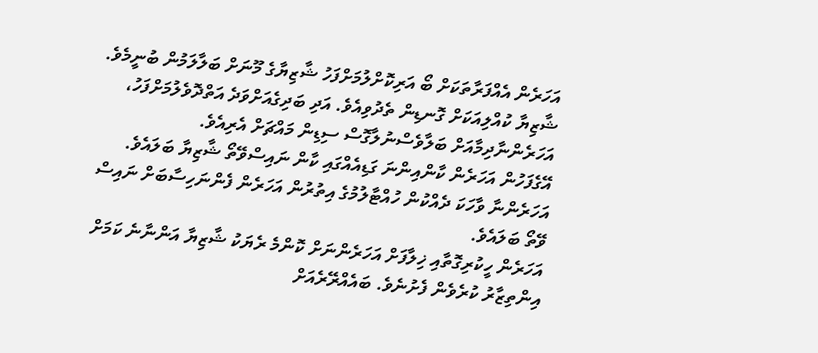އަހަރެން އެއްފަރާތަކަށް ބޯ އަރިކޮށްލުމަށްފަހު ޝާޒިޔާގެ މޫނަށް ބަލާލަމުން ބުނީމެވެ.
ޝާޒިޔާ ކުއްލިއަކަށް ގޮނޑިން ތެދުވިއެވެ. އަދި ބަދިގެއަށްވަދެ އަތްދޮވެލުމަށްފަހު، އަހަރެންނާދިމާއަށް ބަލާވެސްނުލާގޮސް ސިޑިން މައްޗަށް އެރިއެވެ.
އޭގެފަހުން އަހަރެން ކާންއިންނަ ގަޑިއެއްގައި ކާން ނައިސްވޭތޯ ޝާޒިޔާ ބަލައެވެ. އަހަރެންނާ ވާހަކަ ދެއްކުން ހުއްޓާލުމުގެ އިތުރުން އަހަރެން ފެންނަހިސާބަށް ނައިސް ވޭތޯ ބަލައެވެ.
އަހަރެން ހީކުރިގޮތާއި ޚިލާފަށް އަހަރެންނަށް ކޮންމެ ރެޔަކު ޝާޒިޔާ އަންނާނެ ކަމަށް އިންތިޒާރު ކުރެވެން ފެށުނެވެ. ބައެއްރޭރެއަށް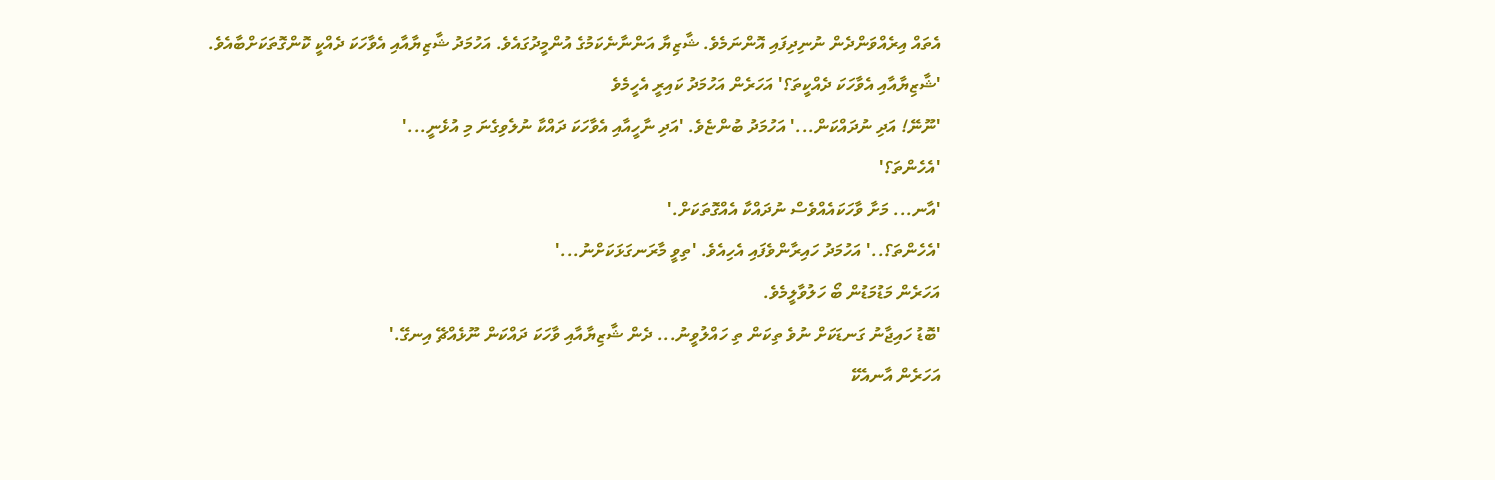އެތައް އިރެއްވަންދެން ނުނިދިފައި އޮންނަމެވެ. ޝާޒިޔާ އަންނާނެކަމުގެ އުންމީދުގައެވެ. އަހުމަދު ޝާޒިޔާއާއި އެވާހަކަ ދެއްކީ ކޮންގޮތަކަށްބާއެވެ.
'ޝާޒިޔާއާއި އެވާހަކަ ދެއްކީތަ؟' އަހަރެން އަހުމަދު ކައިރީ އެހީމެވެ
'ނޫނޭ! އަދި ނުދައްކަން...' އަހުމަދު ބުންޏެވެ. 'އަދި ނާހީއާއި އެވާހަކަ ދައްކާ ނުލެވިގެނަ މި އުޅެނީ...'
'އެހެންތަ؟'
'އާނ... މަށާ ވާހަކައެއްވެސް ނުދައްކާ އެއްގޮތަކަށް.'
'އެހެންތަ؟..' އަހުމަދު ހައިރާންވެފައި އެހިއެވެ. 'ތިވީ މާރަނގަޅަކަށްނު...'
އަހަރެން މަޑުމަޑުން ބޯ ހަލުވާލީމެވެ.
'ބޮޑު ހައިޖާނު ގަނޑަކަށް ނުވެ ތިކަން ތި ހައްލުވީނު... ދެން ޝާޒިޔާއާއި ވާހަކަ ދައްކަން ނޫޅެއްޗޭ އިނގޭ.'
އަހަރެން އާނއެކޭ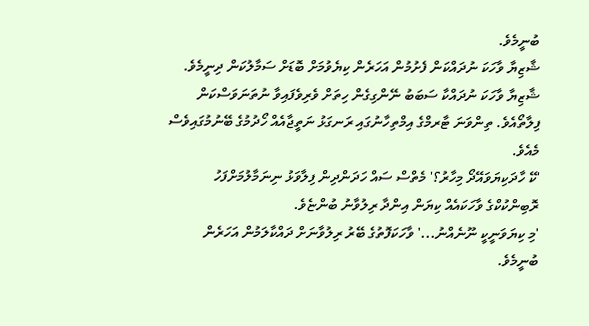ބުނީމެވެ.
ޝާޒިޔާ ވާހަކަ ނުދައްކަން ފެށުމުން އަހަރެން ކިޔެވުމަށް ބޮޑަށް ސަމާލުކަން ދިނީމެވެ. ޝާޒިޔާ ވާހަކަ ނުދައްކާ ސަބަބު ނޭންގިގެން ހިތަށް ވެރިވެފައިވާ ނުތަނަވަސްކަން ފިލާތޯއެވެ. ތިންވަނަ ޓާރމްގެ އިމްތިހާނުގައި ރަނގަޅު ނަތީޖާއެއް ހޯދުމުގެ ބޭނުމުގައިވެސް މެއެވެ.
'ކޭ ހާދަކިޔަވައޭދޯ މިހާރު؟' މެތްސް ސައް ހަދަންދިން ފިލާވަޅު ނިނަމާލުމަށްފަހު ރޮބިންކުކްގެ ވާހަކައެއް ކިޔަން އިންދާ ރިލުވާނު ބުންޏެވެ.
'މި ކިޔަވަނީކީ ނޫނެއްނު...' ވާހަކަފޮތުގެ ބޭރު ރިލުވާނަށް ދައްކާލަމުން އަހަރެން ބުނީމެވެ.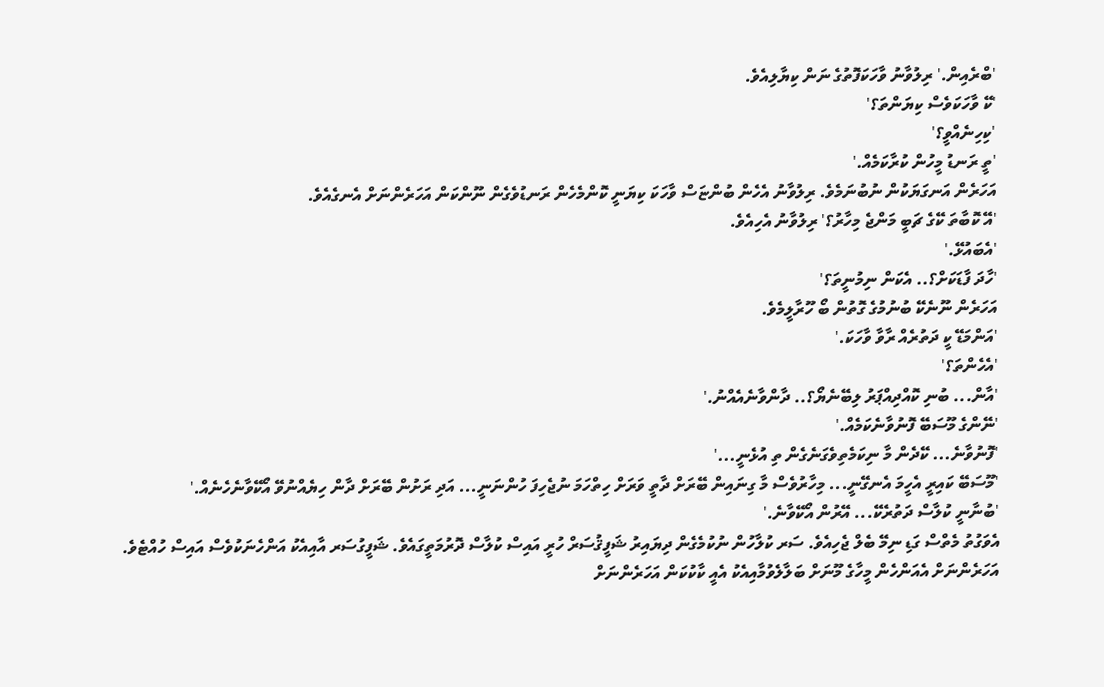'ބްރެއިން.' ރިލުވާނު ވާހަކަފޮތުގެ ނަން ކިޔާލިއެވެ.
'ކޭ ވާހަކަވެސް ކިޔަންތަ؟'
'ކިހިނެއްވީ؟'
'ތީ ރަނޑު މީހުން ކުރާކަމެއް.'
އަހަރެން އަނގަޔަކުން ނުބުނަމެވެ. ރިލުވާނު އެހެން ބުންޏަސް ވާހަކަ ކިޔަނީ ކޮންމެހެން ރަނޑުވެގެން ނޫންކަން އަހަރެންނަށް އެނގެއެވެ.
'އޭ ކޮބާތަ ކޭގެ ޗަބީ މަންޖެ މިހާރު؟' ރިލުވާނު އެހިއެވެ.
'އެބައުޅޭ.'
'ހާދަ ފާޑަކަށް؟.. އެކަން ނިމުނީތަ؟'
އަހަރެން ނޫނެކޭ ބުނުމުގެ ގޮތުން ބޯ ހޫރާލީމެވެ.
'އަންމަޑޭ ކީ ދަތުރެއް ރާވާ ވާހަކަ.'
'އެހެންތަ؟'
'އާން... ބުނި ކޮއްދިއްޕަރު ލިބޭނެޔޯ؟.. ދާންވާނެއެއްނު.'
'ނޭންގެ މޫސަބޭ ފޮނުވާނެކަމެއް.'
'ފޮނުވާނެ... ކޭދެން މާ ނިކަމެތިވެގަނެގެން ތި އުޅެނީ...'
'މޫސަބޭ ކައިރީ އެހީމަ އެނގޭނީ... މިހާރުވެސް މާ ގިނައިން ބޭރަށް ދާތީ ވަރަށް ހިތްހަމަ ނުޖެހިފަ ހުންނަނީ... އަދި ރަށުން ބޭރަށް ދާން ހިޔެއްނުވޭ އޯކޭވާނެހެނެއް.'
'ބުނާނީ ކުލާސް ދަތުރެކޭ... އޭރުން އޯކޭވާނެ.'
އެވަގުތު މެތްސް ގަޑި ނިމޭ ބެލް ޖެހިއެވެ. ސަރ ކުލާހުން ނުކުމެގެން ދިޔައިރު ޝަފީޤުސަރް ހުރީ އައިސް ކުލާސް ދޮރުމަތީގައެވެ. ޝަފީގުސަރ އާއިއެކު އަންހެނަކުވެސް އައިސް ހުއްޓެވެ. އަހަރެންނަށް އެއަންހެން މީހާގެ މޫނަށް ބަލާލެވުމާއިއެކު އެއީ ކާކުކަން އަހަރެންނަށް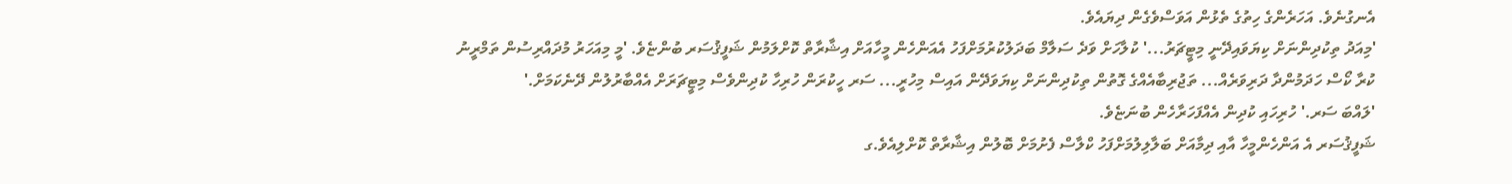އެނގުނެވެ. އަހަރެންގެ ހިތުގެ ތެޅުން އަވަސްވެގެން ދިޔައެވެ.
'މިއަދު ތިކުދިންނަށް ކިޔަވައިދޭނީ މިޓީޗަރު...' ކުލާހަށް ވަދެ ސަލާމް ބަދަލުކުރުމަށްފަހު އެއަންހެން މީހާއަށް އިޝާރާތް ކޮށްލަމުން ޝަފީޤުސަރ ބުންޏެވެ. 'މީ މިއަހަރު މުދައްރިސުން ތަމްރީނު ކުރާ ކޯސް ހަދަމުންދާ ދަރިވަރެއް... ތަޖުރިބާއެއްގެ ގޮތުން ތިކުދިންނަށް ކިޔަވަދޭން އައިސް މިހުރީ... ސަރ ހީކުރަން ހުރިހާ ކުދިންވެސް މިޓީޗަރަށް އެއްބާރުލުން ދޭނެކަމަށް.'
'ލައްބަ ސަރ.' ހުރިހައި ކުދިން އެއްފަހަރާހެން ބުނަޏެވެ.
ޝަފީޤުސަރ އެ އަންހެންމީހާ އާއި ދިމާއަށް ބަލާލިލުމަށްފަހު ކްލާސް ފެށުމަށް ބޮލުން އިޝާރާތް ކޮށްލިއެވެ.ގ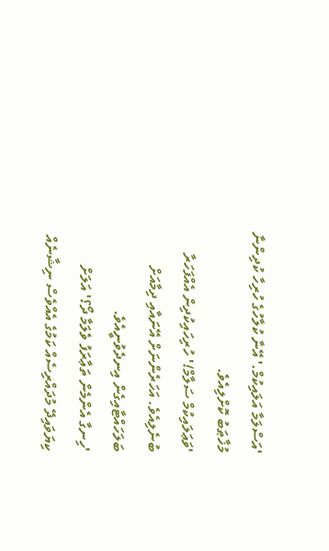'އަސްލަމާ އަލައިކުމް.' އޭނާ ކުލާހުގެ ހުރިހާ ކުދިންނާ މުޚާޠަބު ކޮށްލިއެވެ.
'ވަޢަލައިކުމް ސަލާމް!' ހުރިހައިކުދިން އެއްފަހަރާ ބުނެލިއެވެ. އަހަރެންނަށް އޭނައާއި ދިމާއަށް ބަލަހައްޓާއިގެން އިނދެވުނީއެވެ.
'ހިނގާ އެންމެން ތަޢާރަފު ވެލަމާ ދޯ؟' އަލަށް ކިޔަވައިދޭ މުދައްރިސެއް ކަމުގެ އެއްވެސް ނިޝާނެއް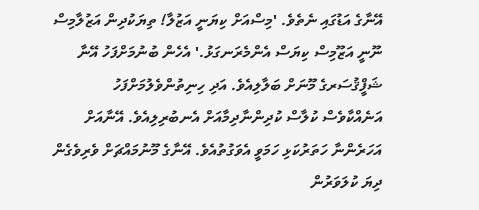އޭނާގެ އަޑުގައި ނެތެވެ. 'މިސްއަށް ކިޔަނީ އަޒުލާ! ތިޔަކުދިން އަޒުލާމިސް ނޫނީ އަޒޫމިސް ކިޔަސް އެންމެރަނގަޅު.' އެހެން ބުނުމަށްފަހު އޭނާ ޝަފީްޤުސަރގެ މޫނަށް ބަލާލިއެވެ. އަދި ހިނިތުންވެލުމަށްފަހު އަނެއްކާވެސް ކުލާސް ކުދިންނާދިމާއަށް އެނބުރިލިއެވެ. އޭނާއަށް އަހަރެންނާ ހަތަރުކަޅި ހަމަވީ އެވަގުތުއެވެ. އޭނާގެ މޫނުމައްޗަށް ވެރިވެގެން ދިޔަ ކުލަވަރުން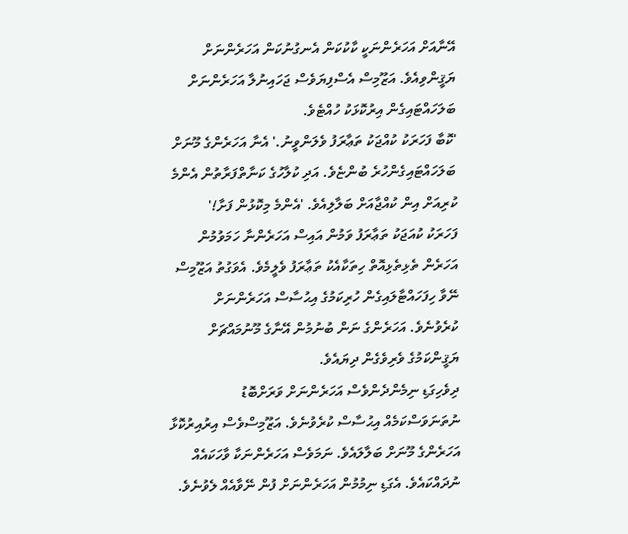އޭނާއަށް އަހަރެންނަކީ ކާކުކަން އެނގުނުކަން އަހަރެންނަށް ޔަޤީންވިއެވެ. އަޒޫމިސް އެސްފިޔަވެސް ޖަހައިނުލާ އަހަރެންނަށް ބަލަހައްޓައިގެން އިރުކޮޅަކު ހުއްޓެވެ.
'ކޮބާ ފަހަރަކު ކުއްޖަކު ތަޢާރަފު ވެލަންވީނު.' އެނާ އަހަރެންގެ މޫނަށް ބަލަހައްޓައިގެންހުރެ ބުންޏެވެ. އަދި ކުލާހުގެ ކަނާތްފަރާތުން އެންމެ ކުރިއަށް އިން ކުއްޖާއަށް ބަލާލިއެވެ. 'އެންމެ މިކޮޅުން ފަށާ!'
ފަހަރަކު ކުއަޖަކު ތަޢާރަފު ވަމުން އައިސް އަހަރެންނާ ހަމަވުމުން އަހަރެން ތެޅިތެޅިއޮތް ހިތަކާއެކު ތަޢާރަފު ވެލީމެވެ. އެވަގުތު އަޒޫމިސް ނޭވާ ހިފަހައްޓާލައިގެން ހުރިކަމުގެ އިޙުސާސް އަހަރެންނަށް ކުރެވުނެވެ. އަހަރެންގެ ނަން ބުނުމުން އޭނާގެ މޫނުމައްޗަށް ޔަޤީންކަމުގެ ވެރިވެގެން ދިޔައެވެ.
ދިވެހިގަޑި ނިމެންދެންވެސް އަހަރެންނަށް ވަރަށްބޮޑު ނުތަނަވަސްކަމެއް އިޙުސާސް ކުރެވުނެވެ. އަޒޫމިސްވެސް އިރުއިރުކޮޅާ އަހަރެންގެ މޫނަށް ބަލާލައެވެ. ނަމަވެސް އަހަރެންނަކާ ވާހަކައެއް ނުދައްކައެވެ. އެގަޑި ނިމުމުން އަހަރެންނަށް ފުން ނޭވާއެއް ލެވުނެވެ.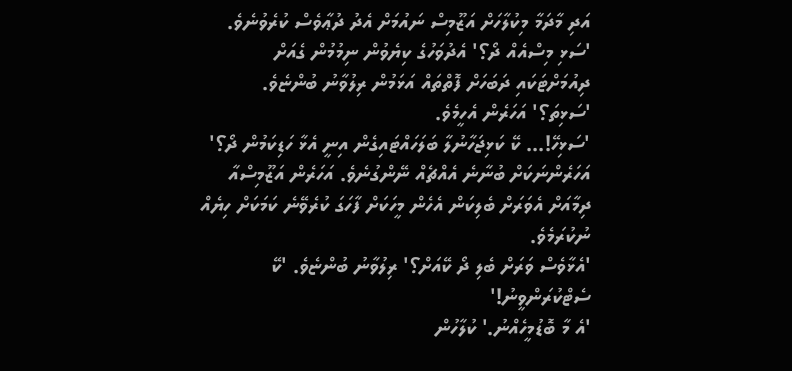އަދި މާދަމާ މިކުލާހަށް އަޒޫމިސް ނައުމަށް އެދު ދުޢާވެސް ކުރެވުނެވެ.
'ސަޅި މިސްއެއް ދޯ؟' އެދުވަހުގެ ކިޔެވުން ނިމުމުން ގެއަށް ދިއުމަށްޓަކައި ދަބަހަށް ފޮތްތައް އަޅަމުން ރިލުވާނު ބުންޏެވެ.
'ސަޅިތަ؟' އަހަރެން އެހީމެވެ.
'ސަޅިހޭ!... ކޭ ކަޅިޖަހާނުލާ ބަލަހައްޓައިގެން އިނީ އެޅާ ހަޑިކަމުން ދޯ؟'
އަހަރެންނަކަށް ބުނާނެ އެއްޗެއް ނޭންގުނެވެ. އަހަރެން އަޒޫމިސްއާ ދިމާއަށް އެވަރަށް ބެލިކަން އެހެން މީހަކަށް ފާހަގަ ކުރެވޭނެ ކަމަކަށް ހިޔެއް ނުކުރަމެވެ.
'އެޅާވެސް ވަރަށް ބެލި ދޯ ކޭއަށް؟' ރިލުވާނު ބުންޏެވެ. 'ކޭ ސެޓްކުރަންވީނު!'
'އެ މާ ބޮޑުމީހެއްނު.' ކުލާހުން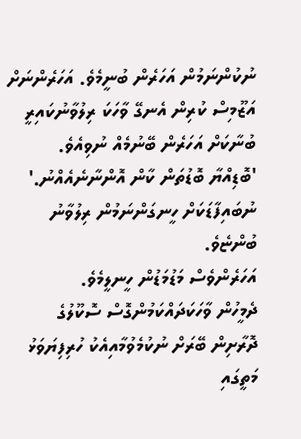ނުކުންނަމުން އަހަރެން ބުނީމެވެ. އަހަރެންނަށް އަޒޫމިސް ކުރިން އެނގޭ ވާހަކަ ރިލުވާނުކައިރީ ބުނާކަށް އަހަރެން ބޭނުމެއް ނުވިއެވެ.
'ބޮޑިއްޔާ ބޮޑުތަން ކާން އޮންނާނެއެއްނު.' ނުބައިފާޑަކަށް ހީނގަންނަމުން ރިލުވާނު ބުންޏެވެ.
އަހަރެންވެސް މަޑުމަޑުން ހީނލީމެވެ.
ދެމީހުން ވާހަކަދައްކަމުންގޮސް ސޮކޫލުގެ ދޮރާށިން ބޭރަށް ނުކުމެވުމާއިއެކު ހުރިފިޔަވަޅު މަތީގައި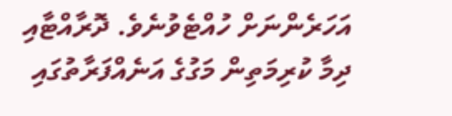އަހަރެންނަށް ހުއްޓެވުނެވެ. ދޮރާއްޓާއި ދިމާ ކުރިމަތިން މަގުގެ އަނެއްފަރާތުގައި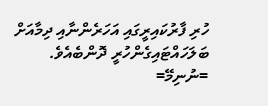ހުރި ފާރުކައިރީގައި އަހަރެންނާއި ދިމާއަށް ބަލަހައްޓައިގެންހުރީ ދޮންބެއެވެ.
=ނުނިމޭ=